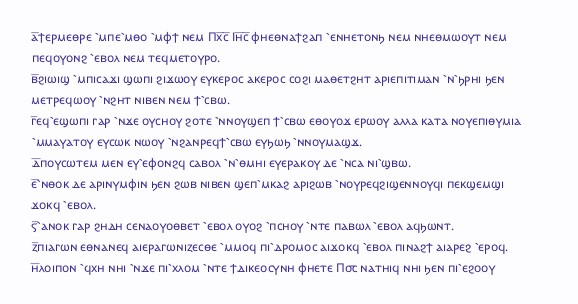ⲁ̅ϯⲉⲣⲙⲉⲑⲣⲉ ⳿ⲙⲡⲉ⳿ⲙⲑⲟ ⳿ⲙⲫϯ ⲛⲉⲙ Ⲡⲭ̅ⲥ̅ Ⲓⲏ̅ⲥ̅ ⲫⲏⲉⲑⲛⲁϯϩⲁⲡ ⳿ⲉⲛⲏⲉⲧⲟⲛϧ ⲛⲉⲙ ⲛⲏⲉⲑⲙⲱⲟⲩⲧ ⲛⲉⲙ ⲡⲉϥⲟⲩⲟⲛϩ ⳿ⲉⲃⲟⲗ ⲛⲉⲙ ⲧⲉϥⲙⲉⲧⲟⲩⲣⲟ.
ⲃ̅ϩⲓⲱⲓϣ ⳿ⲙⲡⲓⲥⲁϫⲓ ϣⲱⲡⲓ ϩⲓϫⲱⲟⲩ ⲉⲩⲕⲉⲣⲟⲥ ⲁⲕⲉⲣⲟⲥ ⲥⲟϩⲓ ⲙⲁⲑⲉⲧϩⲏⲧ ⲁⲣⲓⲉⲡⲓⲧⲓⲙⲁⲛ ⳿ⲛ⳿ϧⲣⲏⲓ ϧⲉⲛ ⲙⲉⲧⲣⲉϥⲱⲟⲩ ⳿ⲛϩⲏⲧ ⲛⲓⲃⲉⲛ ⲛⲉⲙ ϯ⳿ⲥⲃⲱ.
ⲅ̅ⲉϥ⳿ⲉϣⲱⲡⲓ ⲅⲁⲣ ⳿ⲛϫⲉ ⲟⲩⲥⲏⲟⲩ ϩⲟⲧⲉ ⳿ⲛⲛⲟⲩϣⲉⲡ ϯ⳿ⲥⲃⲱ ⲉⲑⲟⲩⲟϫ ⲉⲣⲱⲟⲩ ⲁⲗⲗⲁ ⲕⲁⲧⲁ ⲛⲟⲩⲉⲡⲓⲑⲩⲙⲓⲁ ⳿ⲙⲙⲁⲩⲁⲧⲟⲩ ⲉⲩⲥⲱⲕ ⲛⲱⲟⲩ ⳿ⲛϩⲁⲛⲣⲉϥϯ⳿ⲥⲃⲱ ⲉⲩϧⲱϧ ⳿ⲛⲛⲟⲩⲙⲁϣϫ.
ⲇ̅ⲡⲟⲩⲥⲱⲧⲉⲙ ⲙⲉⲛ ⲉⲩ⳿ⲉⲫⲟⲛϩϥ ⲥⲁⲃⲟⲗ ⳿ⲛ⳿ⲑⲙⲏⲓ ⲉⲩⲉⲣⲁⲕⲟⲩ ⲇⲉ ⳿ⲛⲥⲁ ⲛⲓ⳿ϣⲃⲱ.
ⲉ̅⳿ⲛⲑⲟⲕ ⲇⲉ ⲁⲣⲓⲛⲩⲙⲫⲓⲛ ϧⲉⲛ ϩⲱⲃ ⲛⲓⲃⲉⲛ ϣⲉⲡ⳿ⲙⲕⲁϩ ⲁⲣⲓϩⲱⲃ ⳿ⲛⲟⲩⲣⲉϥϩⲓϣⲉⲛⲛⲟⲩϥⲓ ⲡⲉⲕϣⲉⲙϣⲓ ϫⲟⲕϥ ⳿ⲉⲃⲟⲗ.
ⲋ̅⳿ⲁⲛⲟⲕ ⲅⲁⲣ ϩⲏⲇⲏ ⲥⲉⲛⲁⲟⲩⲟⲑⲃⲉⲧ ⳿ⲉⲃⲟⲗ ⲟⲩⲟϩ ⳿ⲡⲥⲏⲟⲩ ⳿ⲛⲧⲉ ⲡⲁⲃⲱⲗ ⳿ⲉⲃⲟⲗ ⲁϥϧⲱⲛⲧ.
ⲍ̅ⲡⲓⲁⲅⲱⲛ ⲉⲑⲛⲁⲛⲉϥ ⲁⲓⲉⲣⲁⲅⲱⲛⲓⲍⲉⲥⲑⲉ ⳿ⲙⲙⲟϥ ⲡⲓ⳿ⲇⲣⲟⲙⲟⲥ ⲁⲓϫⲟⲕϥ ⳿ⲉⲃⲟⲗ ⲡⲓⲛⲁϩϯ ⲁⲓⲁⲣⲉϩ ⳿ⲉⲣⲟϥ.
ⲏ̅ⲗⲟⲓⲡⲟⲛ ⳿ϥⲭⲏ ⲛⲏⲓ ⳿ⲛϫⲉ ⲡⲓ⳿ⲭⲗⲟⲙ ⳿ⲛⲧⲉ ϯⲇⲓⲕⲉⲟⲥⲩⲛⲏ ⲫⲏⲉⲧⲉ Ⲡ⳪ ⲛⲁⲧⲏⲓϥ ⲛⲏⲓ ϧⲉⲛ ⲡⲓ⳿ⲉϩⲟⲟⲩ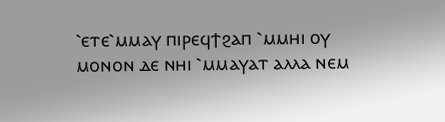⳿ⲉⲧⲉ⳿ⲙⲙⲁⲩ ⲡⲓⲣⲉϥϯϩⲁⲡ ⳿ⲙⲙⲏⲓ ⲟⲩ ⲙⲟⲛⲟⲛ ⲇⲉ ⲛⲏⲓ ⳿ⲙⲙⲁⲩⲁⲧ ⲁⲗⲗⲁ ⲛⲉⲙ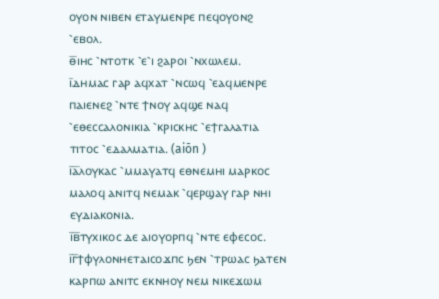ⲟⲩⲟⲛ ⲛⲓⲃⲉⲛ ⲉⲧⲁⲩⲙⲉⲛⲣⲉ ⲡⲉϥⲟⲩⲟⲛϩ ⳿ⲉⲃⲟⲗ.
ⲑ̅ⲓⲏⲥ ⳿ⲛⲧⲟⲧⲕ ⳿ⲉ⳿ⲓ ϩⲁⲣⲟⲓ ⳿ⲛⲭⲱⲗⲉⲙ.
ⲓ̅ⲇⲏⲙⲁⲥ ⲅⲁⲣ ⲁϥⲭⲁⲧ ⳿ⲛⲥⲱϥ ⳿ⲉⲁϥⲙⲉⲛⲣⲉ ⲡⲁⲓⲉⲛⲉϩ ⳿ⲛⲧⲉ ϯⲛⲟⲩ ⲁϥϣⲉ ⲛⲁϥ ⳿ⲉⲑⲉⲥⲥⲁⲗⲟⲛⲓⲕⲓⲁ ⳿ⲕⲣⲓⲥⲕⲏⲥ ⳿ⲉϯⲅⲁⲗⲁⲧⲓⲁ ⲧⲓⲧⲟⲥ ⳿ⲉⲇⲁⲗⲙⲁⲧⲓⲁ. (aiōn )
ⲓ̅ⲁ̅ⲗⲟⲩⲕⲁⲥ ⳿ⲙⲙⲁⲩⲁⲧϥ ⲉⲑⲛⲉⲙⲏⲓ ⲙⲁⲣⲕⲟⲥ ⲙⲁⲗⲟϥ ⲁⲛⲓⲧϥ ⲛⲉⲙⲁⲕ ⳿ϥⲉⲣϣⲁⲩ ⲅⲁⲣ ⲛⲏⲓ ⲉⲩⲇⲓⲁⲕⲟⲛⲓⲁ.
ⲓ̅ⲃ̅ⲧⲩⲭⲓⲕⲟⲥ ⲇⲉ ⲁⲓⲟⲩⲟⲣⲡϥ ⳿ⲛⲧⲉ ⲉⲫⲉⲥⲟⲥ.
ⲓ̅ⲅ̅ϯⲫⲩⲗⲟⲛⲏⲉⲧⲁⲓⲥⲟϫⲡⲥ ϧⲉⲛ ⳿ⲧⲣⲱⲁⲥ ϧⲁⲧⲉⲛ ⲕⲁⲣⲡⲱ ⲁⲛⲓⲧⲥ ⲉⲕⲛⲏⲟⲩ ⲛⲉⲙ ⲛⲓⲕⲉϫⲱⲙ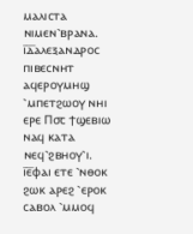ⲙⲁⲗⲓⲥⲧⲁ ⲛⲓⲙⲉⲛ⳿ⲃⲣⲁⲛⲁ.
ⲓ̅ⲇ̅ⲁⲗⲉⲝⲁⲛⲇⲣⲟⲥ ⲡⲓⲃⲉⲥⲛⲏⲧ ⲁϥⲉⲣⲟⲩⲙⲏϣ ⳿ⲙⲡⲉⲧϩⲱⲟⲩ ⲛⲏⲓ ⲉⲣⲉ Ⲡ⳪ ϯϣⲉⲃⲓⲱ ⲛⲁϥ ⲕⲁⲧⲁ ⲛⲉϥ⳿ϩⲃⲏⲟⲩ⳿ⲓ.
ⲓ̅ⲉ̅ⲫⲁⲓ ⲉⲧⲉ ⳿ⲛⲑⲟⲕ ϩⲱⲕ ⲁⲣⲉϩ ⳿ⲉⲣⲟⲕ ⲥⲁⲃⲟⲗ ⳿ⲙⲙⲟϥ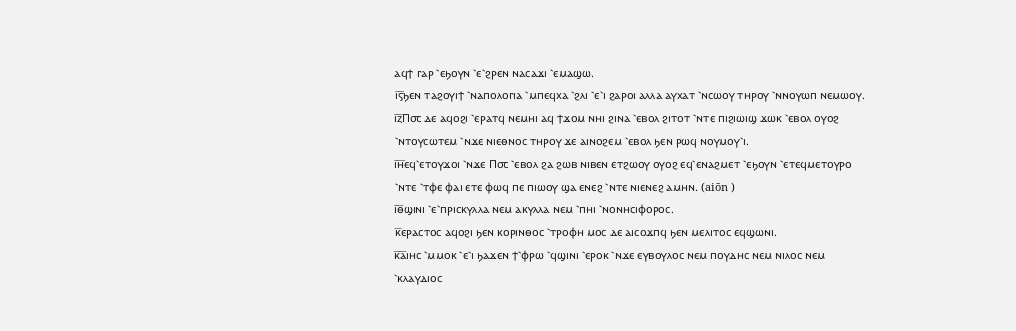ⲁϥϯ ⲅⲁⲣ ⳿ⲉϧⲟⲩⲛ ⳿ⲉ⳿ϩⲣⲉⲛ ⲛⲁⲥⲁϫⲓ ⳿ⲉⲙⲁϣⲱ.
ⲓ̅ⲋ̅ϧⲉⲛ ⲧⲁϩⲟⲩⲓϯ ⳿ⲛⲁⲡⲟⲗⲟⲅⲓⲁ ⳿ⲙⲡⲉϥⲭⲁ ⳿ϩⲗⲓ ⳿ⲉ⳿ⲓ ϩⲁⲣⲟⲓ ⲁⲗⲗⲁ ⲁⲩⲭⲁⲧ ⳿ⲛⲥⲱⲟⲩ ⲧⲏⲣⲟⲩ ⳿ⲛⲛⲟⲩⲱⲡ ⲛⲉⲙⲱⲟⲩ.
ⲓ̅ⲍ̅Ⲡ⳪ ⲇⲉ ⲁϥⲟϩⲓ ⳿ⲉⲣⲁⲧϥ ⲛⲉⲙⲏⲓ ⲁϥ ϯϫⲟⲙ ⲛⲏⲓ ϩⲓⲛⲁ ⳿ⲉⲃⲟⲗ ϩⲓⲧⲟⲧ ⳿ⲛⲧⲉ ⲡⲓϩⲓⲱⲓϣ ϫⲱⲕ ⳿ⲉⲃⲟⲗ ⲟⲩⲟϩ ⳿ⲛⲧⲟⲩⲥⲱⲧⲉⲙ ⳿ⲛϫⲉ ⲛⲓⲉⲑⲛⲟⲥ ⲧⲏⲣⲟⲩ ϫⲉ ⲁⲓⲛⲟϩⲉⲙ ⳿ⲉⲃⲟⲗ ϧⲉⲛ ⲣⲱϥ ⲛⲟⲩⲙⲟⲩ⳿ⲓ.
ⲓ̅ⲏ̅ⲉϥ⳿ⲉⲧⲟⲩϫⲟⲓ ⳿ⲛϫⲉ Ⲡ⳪ ⳿ⲉⲃⲟⲗ ϩⲁ ϩⲱⲃ ⲛⲓⲃⲉⲛ ⲉⲧϩⲱⲟⲩ ⲟⲩⲟϩ ⲉϥ⳿ⲉⲛⲁϩⲙⲉⲧ ⳿ⲉϧⲟⲩⲛ ⳿ⲉⲧⲉϥⲙⲉⲧⲟⲩⲣⲟ ⳿ⲛⲧⲉ ⳿ⲧⲫⲉ ⲫⲁⲓ ⲉⲧⲉ ⲫⲱϥ ⲡⲉ ⲡⲓⲱⲟⲩ ϣⲁ ⲉⲛⲉϩ ⳿ⲛⲧⲉ ⲛⲓⲉⲛⲉϩ ⲁⲙⲏⲛ. (aiōn )
ⲓ̅ⲑ̅ϣⲓⲛⲓ ⳿ⲉ⳿ⲡⲣⲓⲥⲕⲩⲗⲗⲁ ⲛⲉⲙ ⲁⲕⲩⲗⲗⲁ ⲛⲉⲙ ⳿ⲡⲏⲓ ⳿ⲛⲟⲛⲏⲥⲓⲫⲟⲣⲟⲥ.
ⲕ̅ⲉⲣⲁⲥⲧⲟⲥ ⲁϥⲟϩⲓ ϧⲉⲛ ⲕⲟⲣⲓⲛⲑⲟⲥ ⳿ⲧⲣⲟⲫⲏ ⲙⲟⲥ ⲇⲉ ⲁⲓⲥⲟϫⲡϥ ϧⲉⲛ ⲙⲉⲗⲓⲧⲟⲥ ⲉϥϣⲱⲛⲓ.
ⲕ̅ⲁ̅ⲓⲏⲥ ⳿ⲙⲙⲟⲕ ⳿ⲉ⳿ⲓ ϧⲁϫⲉⲛ ϯ⳿ⲫⲣⲱ ⳿ϥϣⲓⲛⲓ ⳿ⲉⲣⲟⲕ ⳿ⲛϫⲉ ⲉⲩⲃⲟⲩⲗⲟⲥ ⲛⲉⲙ ⲡⲟⲩⲇⲏⲥ ⲛⲉⲙ ⲛⲓⲗⲟⲥ ⲛⲉⲙ ⳿ⲕⲗⲁⲩⲇⲓⲟⲥ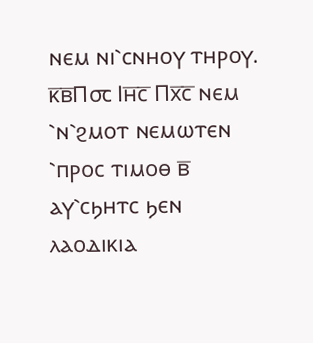ⲛⲉⲙ ⲛⲓ⳿ⲥⲛⲏⲟⲩ ⲧⲏⲣⲟⲩ.
ⲕ̅ⲃ̅Ⲡ⳪ Ⲓⲏ̅ⲥ̅ Ⲡⲭ̅ⲥ̅ ⲛⲉⲙ ⳿ⲛ⳿ϩⲙⲟⲧ ⲛⲉⲙⲱⲧⲉⲛ ⳿ⲡⲣⲟⲥ ⲧⲓⲙⲟⲑ ⲃ̅ ⲁⲩ⳿ⲥϧⲏⲧⲥ ϧⲉⲛ ⲗⲁⲟⲇⲓⲕⲓⲁ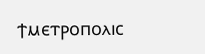ϯⲙⲉⲧⲣⲟⲡⲟⲗⲓⲥ